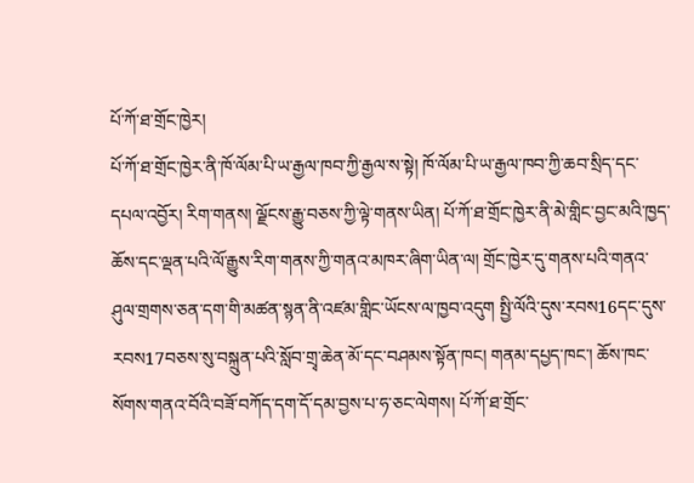པོ་ཀོ་ཐ་གྲོང་ཁྱེར།
པོ་ཀོ་ཐ་གྲོང་ཁྱེར་ནི་ཁོ་ལོམ་པི་ཡ་རྒྱལ་ཁབ་ཀྱི་རྒྱལ་ས་སྟེ། ཁོ་ལོམ་པི་ཡ་རྒྱལ་ཁབ་ཀྱི་ཆབ་སྲིད་དང་དཔལ་འབྱོར། རིག་གནས། ལྗོངས་རྒྱུ་བཅས་ཀྱི་ལྟེ་གནས་ཡིན། པོ་ཀོ་ཐ་གྲོང་ཁྱེར་ནི་མེ་གླིང་བྱང་མའི་ཁྱད་ཆོས་དང་ལྡན་པའི་ལོ་རྒྱུས་རིག་གནས་ཀྱི་གནའ་མཁར་ཞིག་ཡིན་ལ། གྲོང་ཁྱེར་དུ་གནས་པའི་གནའ་ཤུལ་གྲགས་ཅན་དག་གི་མཚན་སྙན་ནི་འཛམ་གླིང་ཡོངས་ལ་ཁྱབ་འདུག སྤྱི་ལོའི་དུས་རབས16དང་དུས་རབས17བཅས་སུ་བསྐྲུན་པའི་སློབ་གྲྭ་ཆེན་མོ་དང་བཤམས་སྟོན་ཁང། གནམ་དཔྱད་ཁང་། ཆོས་ཁང་སོགས་གནའ་བོའི་བཟོ་བཀོད་དག་དོ་དམ་བྱས་པ་ཧ་ཅང་ལེགས། པོ་ཀོ་ཐ་གྲོང་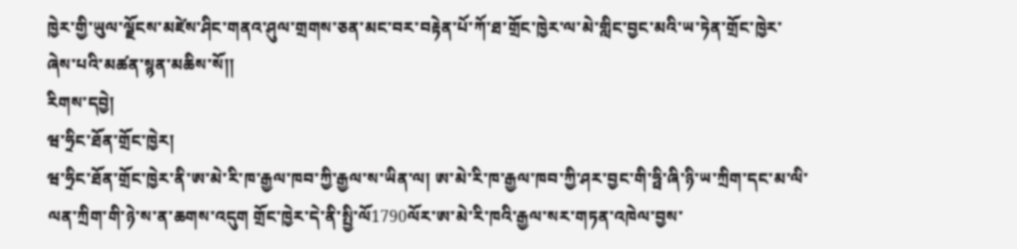ཁྱེར་གྱི་ཡུལ་ལྗོངས་མཛེས་ཤིང་གནའ་ཤུལ་གྲགས་ཅན་མང་བར་བརྟེན་པོ་ཀོ་ཐ་གྲོང་ཁྱེར་ལ་མེ་གླིང་བྱང་མའི་ཡ་ཏེན་གྲོང་ཁྱེར་ཞེས་པའི་མཚན་སྙན་མཆིས་སོ།།
རིགས་དབྱེ།
ཝ་ཧྲིང་ཐོན་གྲོང་ཁྱེར།
ཝ་ཧྲིང་ཐོན་གྲོང་ཁྱེར་ནི་ཨ་མེ་རི་ཁ་རྒྱལ་ཁབ་ཀྱི་རྒྱལ་ས་ཡིན་ལ། ཨ་མེ་རི་ཁ་རྒྱལ་ཁབ་ཀྱི་ཤར་བྱང་གི་ཧྥི་ཞི་ཉི་ཡ་ཀྲིག་དང་མ་ལི་ལན་ཀྲིག་གི་ཉེ་ས་ན་ཆགས་འདུག གྲོང་ཁྱེར་དེ་ནི་སྤྱི་ལོ1790ལོར་ཨ་མེ་རི་ཁའི་རྒྱལ་སར་གཏན་འཁེལ་བྱས་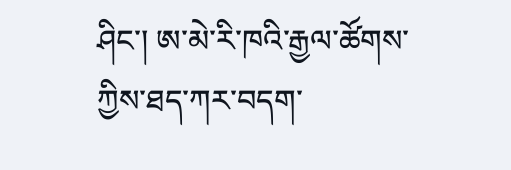ཤིང་། ཨ་མེ་རི་ཁའི་རྒྱལ་ཚོགས་ཀྱིས་ཐད་ཀར་བདག་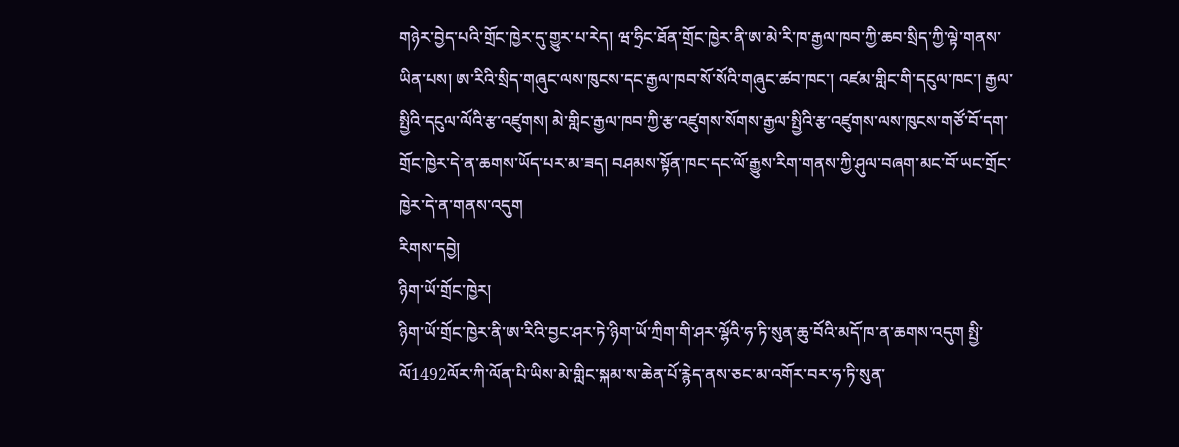གཉེར་བྱེད་པའི་གྲོང་ཁྱེར་དུ་གྱུར་པ་རེད། ཝ་ཧྲིང་ཐོན་གྲོང་ཁྱེར་ནི་ཨ་མེ་རི་ཁ་རྒྱལ་ཁབ་ཀྱི་ཆབ་སྲིད་ཀྱི་ལྟེ་གནས་ཡིན་པས། ཨ་རིའི་སྲིད་གཞུང་ལས་ཁུངས་དང་རྒྱལ་ཁབ་སོ་སོའི་གཞུང་ཚབ་ཁང་། འཛམ་གླིང་གི་དངུལ་ཁང་། རྒྱལ་སྤྱིའི་དངུལ་ལོའི་རྩ་འཛུགས། མེ་གླིང་རྒྱལ་ཁབ་ཀྱི་རྩ་འཛུགས་སོགས་རྒྱལ་སྤྱིའི་རྩ་འཛུགས་ལས་ཁུངས་གཙོ་བོ་དག་གྲོང་ཁྱེར་དེ་ན་ཆགས་ཡོད་པར་མ་ཟད། བཤམས་སྟོན་ཁང་དང་ལོ་རྒྱུས་རིག་གནས་ཀྱི་ཤུལ་བཞག་མང་བོ་ཡང་གྲོང་ཁྱེར་དེ་ན་གནས་འདུག
རིགས་དབྱེ།
ཉིག་ཡོ་གྲོང་ཁྱེར།
ཉིག་ཡོ་གྲོང་ཁྱེར་ནི་ཨ་རིའི་བྱང་ཤར་ཏེ་ཉིག་ཡོ་ཀྲིག་གི་ཤར་ལྷོའི་ཧ་ཏི་སུན་ཆུ་བོའི་མདོ་ཁ་ན་ཆགས་འདུག སྤྱི་ལོ1492ལོར་ཀི་ལོན་པི་ཡིས་མེ་གླིང་སྐམ་ས་ཆེན་པོ་རྙེད་ནས་ཅང་མ་འགོར་བར་ཧ་ཏི་སུན་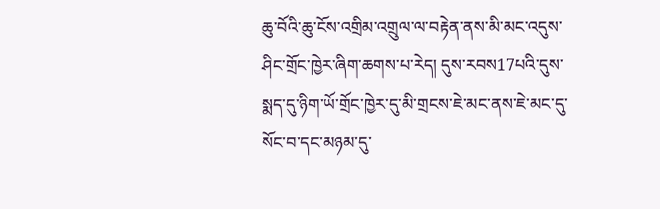ཆུ་བོའི་ཆུ་ངོས་འགྲིམ་འགྲུལ་ལ་བརྟེན་ནས་མི་མང་འདུས་ཤིང་གྲོང་ཁྱེར་ཞིག་ཆགས་པ་རེད། དུས་རབས17པའི་དུས་སྨད་དུ་ཉིག་ཡོ་གྲོང་ཁྱེར་དུ་མི་གྲངས་ཇེ་མང་ནས་ཇེ་མང་དུ་སོང་བ་དང་མཉམ་དུ་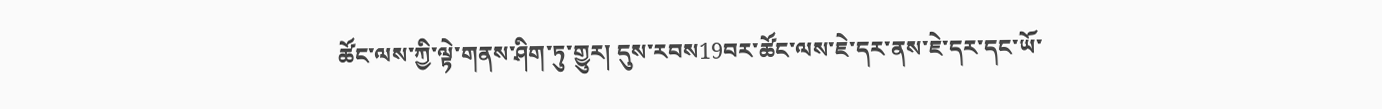ཚོང་ལས་ཀྱི་ལྟེ་གནས་ཤིག་ཏུ་གྱུར། དུས་རབས19བར་ཚོང་ལས་ཇེ་དར་ནས་ཇེ་དར་དང་ཡོ་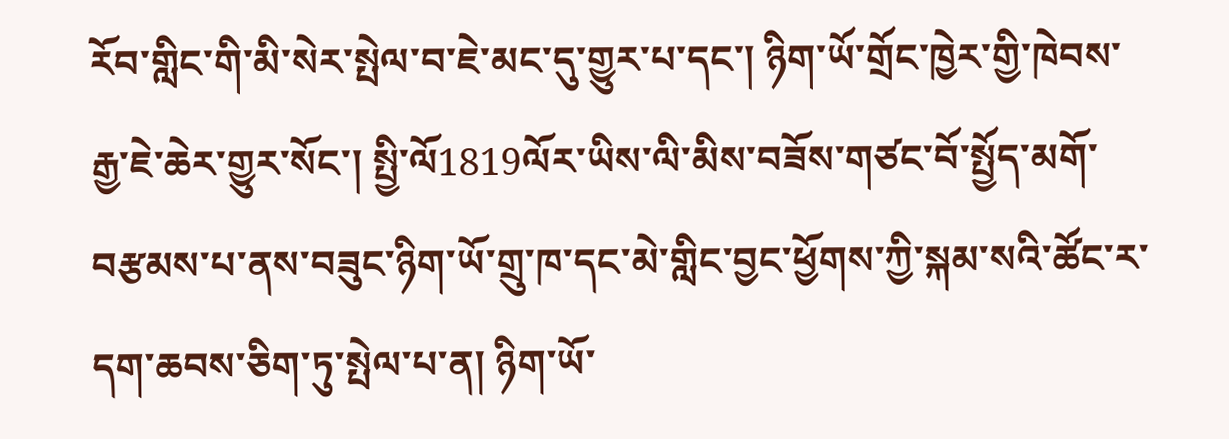རོབ་གླིང་གི་མི་སེར་སྤེལ་བ་ཇེ་མང་དུ་གྱུར་པ་དང་། ཉིག་ཡོ་གྲོང་ཁྱེར་གྱི་ཁེབས་རྒྱ་ཇེ་ཆེར་གྱུར་སོང་། སྤྱི་ལོ1819ལོར་ཡིས་ལི་མིས་བཟོས་གཙང་བོ་སྤྱོད་མགོ་བརྩམས་པ་ནས་བཟུང་ཉིག་ཡོ་གྲུ་ཁ་དང་མེ་གླིང་བྱང་ཕྱོགས་ཀྱི་སྐམ་སའི་ཚོང་ར་དག་ཆབས་ཅིག་ཏུ་སྤེལ་པ་ན། ཉིག་ཡོ་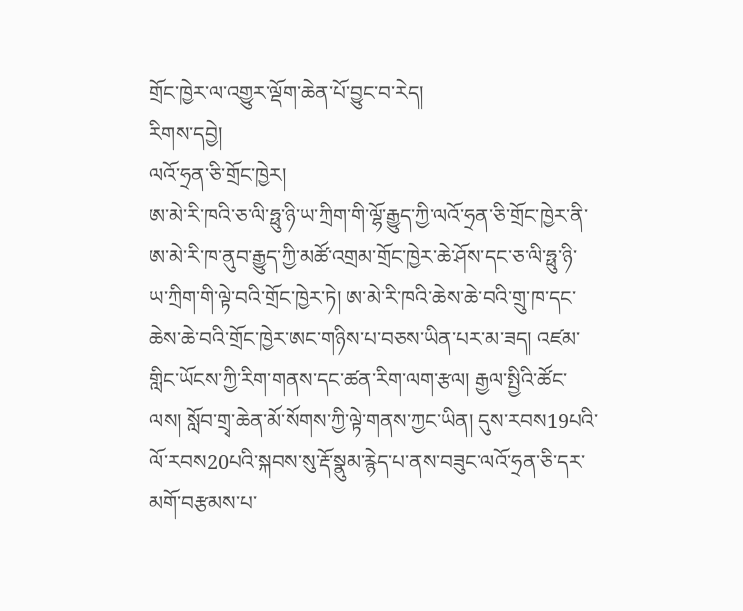གྲོང་ཁྱེར་ལ་འགྱུར་ལྡོག་ཆེན་པོ་བྱུང་བ་རེད།
རིགས་དབྱེ།
ལའོ་ཧྲན་ཅི་གྲོང་ཁྱེར།
ཨ་མེ་རི་ཁའི་ཅ་ལི་ཧྥུ་ཉི་ཡ་ཀྲིག་གི་ལྷོ་རྒྱུད་ཀྱི་ལའོ་ཧྲན་ཅི་གྲོང་ཁྱེར་ནི་ཨ་མེ་རི་ཁ་ནུབ་རྒྱུད་ཀྱི་མཚོ་འགྲམ་གྲོང་ཁྱེར་ཆེ་ཤོས་དང་ཅ་ལི་ཧྥུ་ཉི་ཡ་ཀྲིག་གི་ལྟེ་བའི་གྲོང་ཁྱེར་ཏེ། ཨ་མེ་རི་ཁའི་ཆེས་ཆེ་བའི་གྲུ་ཁ་དང་ཆེས་ཆེ་བའི་གྲོང་ཁྱེར་ཨང་གཉིས་པ་བཅས་ཡིན་པར་མ་ཟད། འཛམ་གླིང་ཡོངས་ཀྱི་རིག་གནས་དང་ཚན་རིག་ལག་རྩལ། རྒྱལ་སྤྱིའི་ཚོང་ལས། སློབ་གྲྭ་ཆེན་མོ་སོགས་ཀྱི་ལྟེ་གནས་ཀྱང་ཡིན། དུས་རབས19པའི་ལོ་རབས20པའི་སྐབས་སུ་རྡོ་སྣུམ་རྙེད་པ་ནས་བཟུང་ལའོ་ཧྲན་ཅི་དར་མགོ་བརྩམས་པ་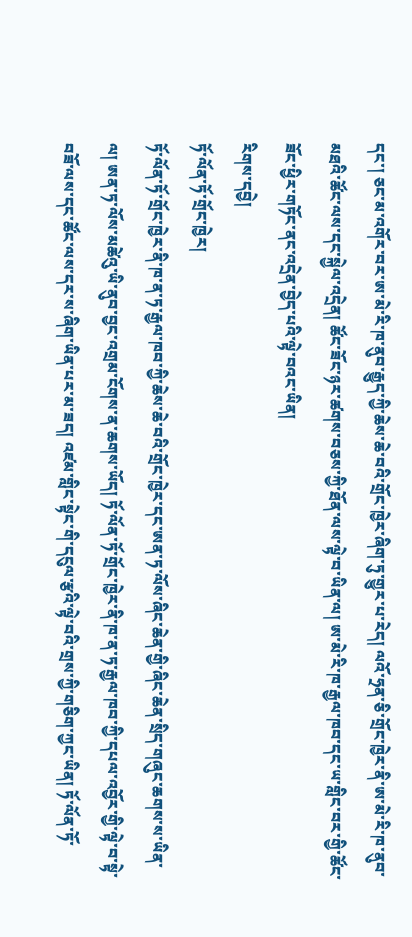དང་། ཅང་མ་འགོར་བར་ཨ་མེ་རི་ཁ་ནུབ་རྒྱུད་ཀྱི་ཆེས་ཆེ་བའི་གྲོང་ཁྱེར་ཞིག་ཏུ་གྱུར་པ་རེད། ལའོ་ཧྲན་ཅི་གྲོང་ཁྱེར་ནི་ཨ་མེ་རི་ཁ་ནུབ་མཐའི་ཚོང་ལས་དང་སྐྱེལ་འདྲེན། ཚོང་ཟོང་ཉར་ཚགས་བཅས་ཀྱི་ཐོན་ལས་ལྟེ་བ་ཡིན་ལ། ཨ་མེ་རི་ཁ་རྒྱལ་ཁབ་དང་ཡ་གླིང་བར་གྱི་ཚོང་ཟོང་ཕྱིར་གཏོང་ནང་འདྲེན་བྱེད་པའི་ལྟེ་བའང་ཡིན།
རིགས་དབྱེ།
ཏོ་ལོན་ཏོ་གྲོང་ཁྱེར།
ཏོ་ལོན་ཏོ་གྲོང་ཁྱེར་ནི་ཁ་ན་ཏ་རྒྱལ་ཁབ་ཀྱི་ཆེས་ཆེ་བའི་གྲོང་ཁྱེར་དང་ཨན་ཏ་ལོས་ཞིང་ཆེན་གྱི་ཞིང་ཆེན་སྲིད་གཞུང་ཆགས་ས་ཡིན་ལ། ཨན་ཏ་ལོས་མཚེའུ་ཡི་ནུབ་བྱང་འགྲམ་ངོགས་ན་ཆགས་ཡོད། ཏོ་ལོན་ཏོ་གྲོང་ཁྱེར་ནི་ཁ་ན་ཏ་རྒྱལ་ཁབ་ཀྱི་དཔལ་འབྱོར་གྱི་ལྟེ་བ་སྟེ་བཟོ་ལས་དང་ཚོང་ལས་དར་ས་ཞིག་ཡིན་པར་མ་ཟད། འཛམ་གླིང་སྟེང་གི་དངུལ་རྩའི་ལྟེ་བའི་གྲས་ཀྱི་གཅིག་ཀྱང་ཡིན། ཏོ་ལོན་ཏོ་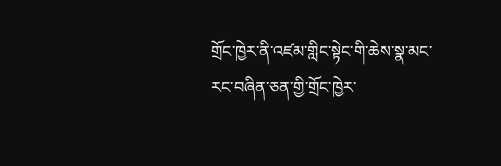གྲོང་ཁྱེར་ནི་འཛམ་གླིང་སྟེང་གི་ཆེས་སྣ་མང་རང་བཞིན་ཅན་གྱི་གྲོང་ཁྱེར་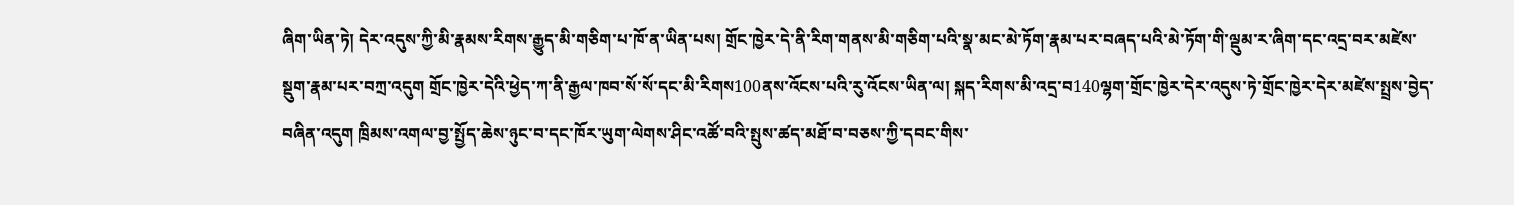ཞིག་ཡིན་ཏེ། དེར་འདུས་ཀྱི་མི་རྣམས་རིགས་རྒྱུད་མི་གཅིག་པ་ཁོ་ན་ཡིན་པས། གྲོང་ཁྱེར་དེ་ནི་རིག་གནས་མི་གཅིག་པའི་སྣ་མང་མེ་ཏོག་རྣམ་པར་བཞད་པའི་མེ་ཏོག་གི་ལྡུམ་ར་ཞིག་དང་འདྲ་བར་མཛེས་སྡུག་རྣམ་པར་བཀྲ་འདུག གྲོང་ཁྱེར་དེའི་ཕྱེད་ཀ་ནི་རྒྱལ་ཁབ་སོ་སོ་དང་མི་རིགས100ནས་འོངས་པའི་རུ་འོངས་ཡིན་ལ། སྐད་རིགས་མི་འདྲ་བ140ལྷག་གྲོང་ཁྱེར་དེར་འདུས་ཏེ་གྲོང་ཁྱེར་དེར་མཛེས་སྤྲས་བྱེད་བཞིན་འདུག ཁྲིམས་འགལ་བྱ་སྤྱོད་ཆེས་ཉུང་བ་དང་ཁོར་ཡུག་ལེགས་ཤིང་འཚོ་བའི་སྤུས་ཚད་མཐོ་བ་བཅས་ཀྱི་དབང་གིས་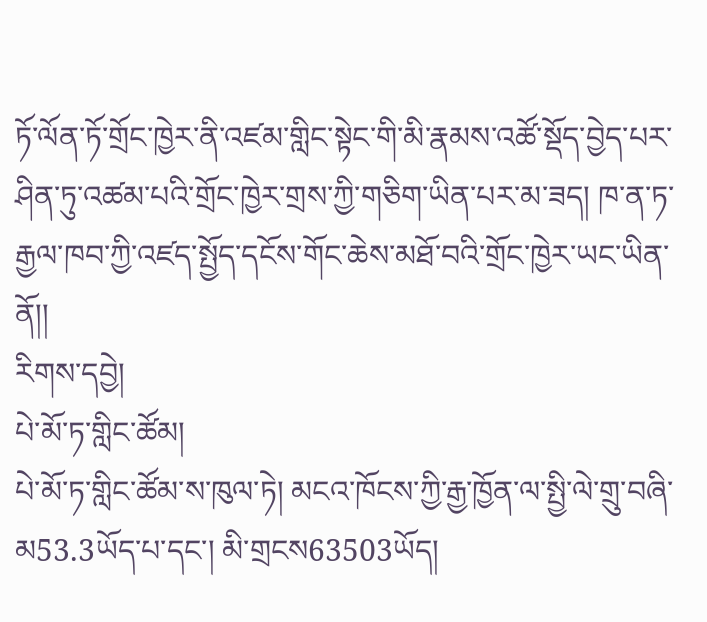ཏོ་ལོན་ཏོ་གྲོང་ཁྱེར་ནི་འཛམ་གླིང་སྟེང་གི་མི་རྣམས་འཚོ་སྡོད་བྱེད་པར་ཤིན་ཏུ་འཚམ་པའི་གྲོང་ཁྱེར་གྲས་ཀྱི་གཅིག་ཡིན་པར་མ་ཟད། ཁ་ན་ཏ་རྒྱལ་ཁབ་ཀྱི་འཛད་སྤྱོད་དངོས་གོང་ཆེས་མཐོ་བའི་གྲོང་ཁྱེར་ཡང་ཡིན་ནོ།།
རིགས་དབྱེ།
པེ་མོ་ཏ་གླིང་ཚོམ།
པེ་མོ་ཏ་གླིང་ཚོམ་ས་ཁུལ་ཏེ། མངའ་ཁོངས་ཀྱི་རྒྱ་ཁྱོན་ལ་སྤྱི་ལེ་གྲུ་བཞི་མ53.3ཡོད་པ་དང་། མི་གྲངས63503ཡོད།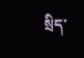སྲིད་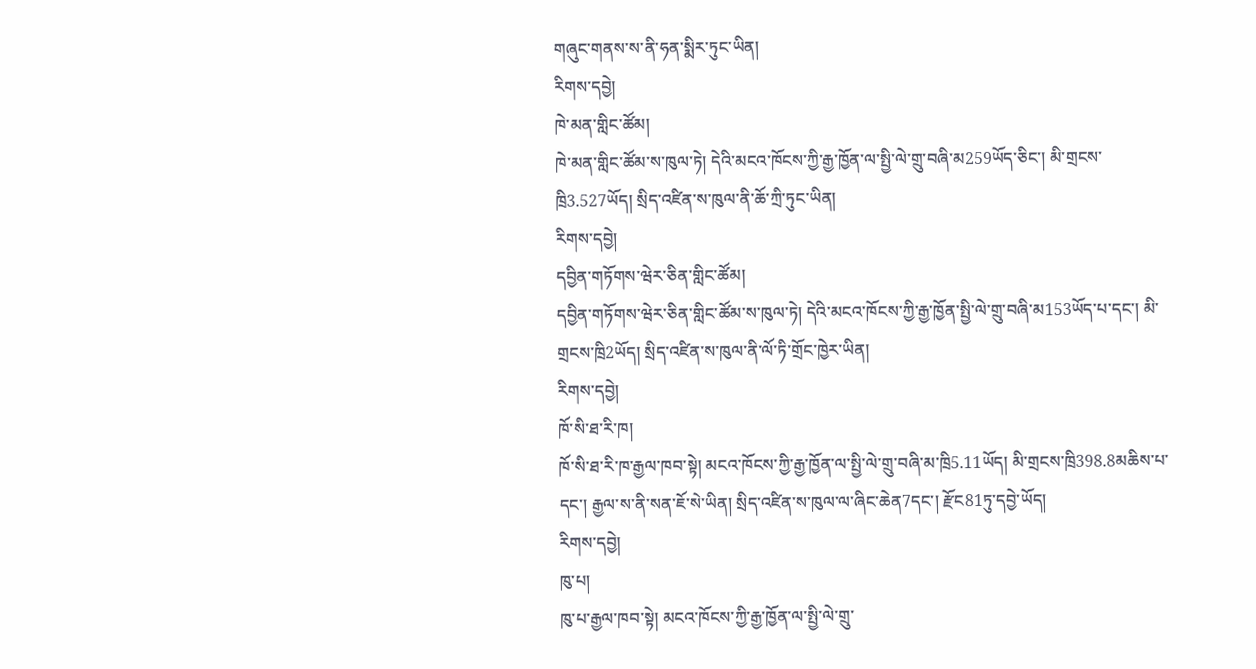གཞུང་གནས་ས་ནི་ཧན་སྨིར་ཏུང་ཡིན།
རིགས་དབྱེ།
ཁེ་མན་གླིང་ཚོམ།
ཁེ་མན་གླིང་ཚོམ་ས་ཁུལ་ཏེ། དེའི་མངའ་ཁོངས་ཀྱི་རྒྱ་ཁྱོན་ལ་སྤྱི་ལེ་གྲུ་བཞི་མ259ཡོད་ཅིང་། མི་གྲངས་ཁྲི3.527ཡོད། སྲིད་འཛིན་ས་ཁུལ་ནི་ཆོ་ཀྲི་ཏུང་ཡིན།
རིགས་དབྱེ།
དབྱིན་གཏོགས་ཝེར་ཅིན་གླིང་ཚོམ།
དབྱིན་གཏོགས་ཝེར་ཅིན་གླིང་ཚོམ་ས་ཁུལ་ཏེ། དེའི་མངའ་ཁོངས་ཀྱི་རྒྱ་ཁྱོན་སྤྱི་ལེ་གྲུ་བཞི་མ153ཡོད་པ་དང་། མི་གྲངས་ཁྲི2ཡོད། སྲིད་འཛིན་ས་ཁུལ་ནི་ལོ་ཏི་གྲོང་ཁྱེར་ཡིན།
རིགས་དབྱེ།
ཁོ་སི་ཐ་རི་ཁ།
ཁོ་སི་ཐ་རི་ཁ་རྒྱལ་ཁབ་སྟེ། མངའ་ཁོངས་ཀྱི་རྒྱ་ཁྱོན་ལ་སྤྱི་ལེ་གྲུ་བཞི་མ་ཁྲི5.11ཡོད། མི་གྲངས་ཁྲི398.8མཆིས་པ་དང་། རྒྱལ་ས་ནི་སན་ཇོ་སེ་ཡིན། སྲིད་འཛིན་ས་ཁུལ་ལ་ཞིང་ཆེན7དང་། རྫོང81ཏུ་དབྱེ་ཡོད།
རིགས་དབྱེ།
ཁུ་པ།
ཁུ་པ་རྒྱལ་ཁབ་སྟེ། མངའ་ཁོངས་ཀྱི་རྒྱ་ཁྱོན་ལ་སྤྱི་ལེ་གྲུ་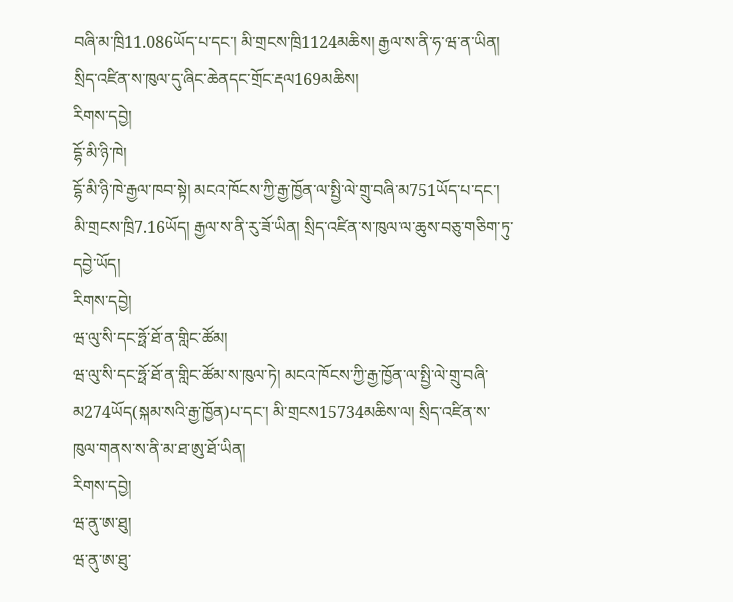བཞི་མ་ཁྲི11.086ཡོད་པ་དང་། མི་གྲངས་ཁྲི1124མཆིས། རྒྱལ་ས་ནི་ཧ་ཝ་ན་ཡིན། སྲིད་འཛིན་ས་ཁུལ་དུ་ཞིང་ཆེནདང་གྲོང་རྡལ169མཆིས།
རིགས་དབྱེ།
དྷོ་མི་ཉི་ཁེ།
དྷོ་མི་ཉི་ཁེ་རྒྱལ་ཁབ་སྟེ། མངའ་ཁོངས་ཀྱི་རྒྱ་ཁྱོན་ལ་སྤྱི་ལེ་གྲུ་བཞི་མ751ཡོད་པ་དང་། མི་གྲངས་ཁྲི7.16ཡོད། རྒྱལ་ས་ནི་རུ་ཟོ་ཡིན། སྲིད་འཛིན་ས་ཁུལ་ལ་ཆུས་བཅུ་གཅིག་ཏུ་དབྱེ་ཡོད།
རིགས་དབྱེ།
ཝ་ལུ་སི་དང་ཧྥོ་ཐོ་ན་གླིང་ཚོམ།
ཝ་ལུ་སི་དང་ཧྥོ་ཐོ་ན་གླིང་ཚོམ་ས་ཁུལ་ཏེ། མངའ་ཁོངས་ཀྱི་རྒྱ་ཁྱོན་ལ་སྤྱི་ལེ་གྲུ་བཞི་མ274ཡོད(སྐམ་སའི་རྒྱ་ཁྱོན)པ་དང་། མི་གྲངས15734མཆིས་ལ། སྲིད་འཛིན་ས་ཁུལ་གནས་ས་ནི་མ་ཐ་ཨུ་ཐོ་ཡིན།
རིགས་དབྱེ།
ཝ་ནུ་ཨ་ཐུ།
ཝ་ནུ་ཨ་ཐུ་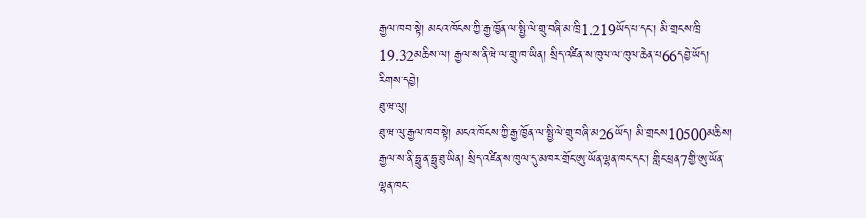རྒྱལ་ཁབ་སྟེ། མངའ་ཁོངས་ཀྱི་རྒྱ་ཁྱོན་ལ་སྤྱི་ལེ་གྲུ་བཞི་མ་ཁྲི1.219ཡོད་པ་དང་། མི་གྲངས་ཁྲི 19.32མཆིས་ལ། རྒྱལ་ས་ནི་ཝེ་ལ་གྲུ་ཁ་ཡིན། སྲིད་འཛིན་ས་ཁུལ་ལ་ཁུལ་ཆེན་པ66དབྱེ་ཡོད།
རིགས་དབྱེ།
ཐུ་ཝ་ལུ།
ཐུ་ཝ་ལུ་རྒྱལ་ཁབ་སྟེ། མངའ་ཁོངས་ཀྱི་རྒྱ་ཁྱོན་ལ་སྤྱི་ལེ་གྲུ་བཞི་མ26ཡོད། མི་གྲངས10500མཆིས། རྒྱལ་ས་ནི་ཧྥུ་ན་ཧྥུ་ཐུ་ཡིན། སྲིད་འཛིན་ས་ཁུལ་དུ་མཁར་གྲོང་ཨུ་ཡོན་ལྷན་ཁང་དང་། གླིང་ཕྲན7གྱི་ཨུ་ཡོན་ལྷན་ཁང་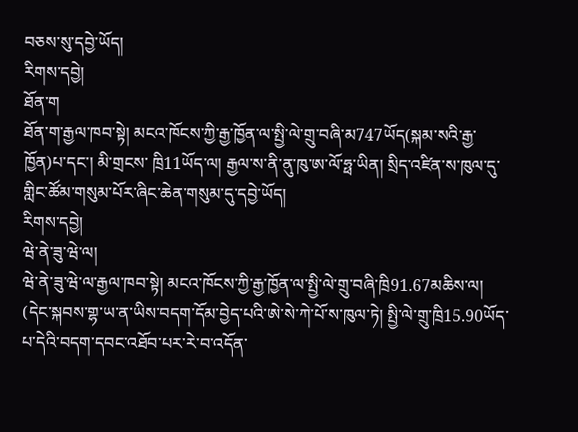བཅས་སུ་དབྱེ་ཡོད།
རིགས་དབྱེ།
ཐོན་ག
ཐོན་ག་རྒྱལ་ཁབ་སྟེ། མངའ་ཁོངས་ཀྱི་རྒྱ་ཁྱོན་ལ་སྤྱི་ལེ་གྲུ་བཞི་མ747ཡོད(སྐམ་སའི་རྒྱ་ཁྱོན)པ་དང་། མི་གྲངས་ ཁྲི11ཡོད་ལ། རྒྱལ་ས་ནི་ནུ་ཁུ་ཨ་ལོ་ཧྥ་ཡིན། སྲིད་འཛིན་ས་ཁུལ་དུ་གླིང་ཚོམ་གསུམ་པོར་ཞིང་ཆེན་གསུམ་དུ་དབྱེ་ཡོད།
རིགས་དབྱེ།
ཝེ་ནེ་ཟུ་ཝེ་ལ།
ཝེ་ནེ་ཟུ་ཝེ་ལ་རྒྱལ་ཁབ་སྟེ། མངའ་ཁོངས་ཀྱི་རྒྱ་ཁྱོན་ལ་སྤྱི་ལེ་གྲུ་བཞི་ཁྲི91.67མཆིས་ལ། (དེང་སྐབས་གྷ་ཡ་ན་ཡིས་བདག་དོམ་བྱེད་པའི་ཨེ་སེ་ཀེ་པོ་ས་ཁུལ་ཏེ། སྤྱི་ལེ་གྲུ་ཁྲི15.90ཡོད་པ་དེའི་བདག་དབང་འཐོབ་པར་རེ་བ་འདོན་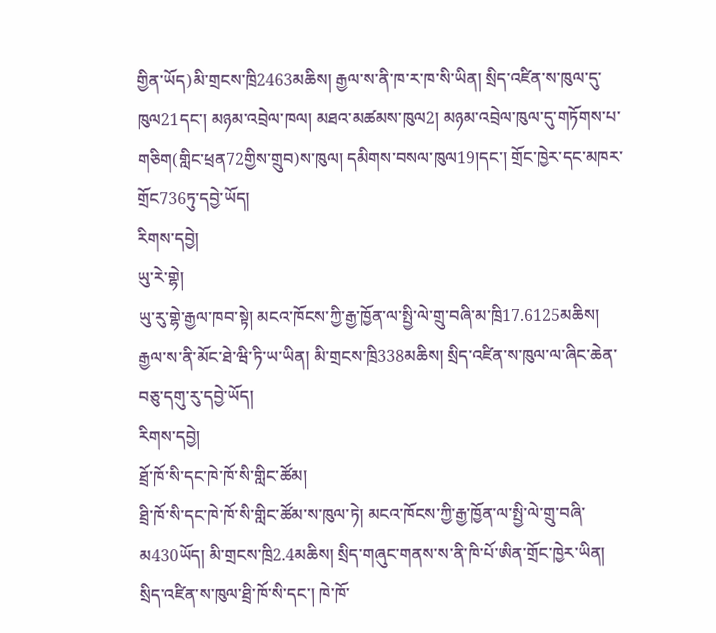གྱིན་ཡོད)མི་གྲངས་ཁྲི2463མཆིས། རྒྱལ་ས་ནི་ཁ་ར་ཁ་སི་ཡིན། སྲིད་འཛིན་ས་ཁུལ་དུ་ཁུལ21དང་། མཉམ་འབྲེལ་ཁལ། མཐའ་མཚམས་ཁུལ2། མཉམ་འབྲེལ་ཁུལ་དུ་གཏོགས་པ་གཅིག(གླིང་ཕྲན72གྱིས་གྲུབ)ས་ཁུལ། དམིགས་བསལ་ཁུལ19།དང་། གྲོང་ཁྱེར་དང་མཁར་གྲོང736ཏུ་དབྱེ་ཡོད།
རིགས་དབྱེ།
ཡུ་རེ་གྷེ།
ཡུ་རུ་གྷེ་རྒྱལ་ཁབ་སྟེ། མངའ་ཁོངས་ཀྱི་རྒྱ་ཁྱོན་ལ་སྤྱི་ལེ་གྲུ་བཞི་མ་ཁྲི17.6125མཆིས། རྒྱལ་ས་ནི་མོང་ཐེ་ཝི་ཏི་ཡ་ཡིན། མི་གྲངས་ཁྲི338མཆིས། སྲིད་འཛིན་ས་ཁུལ་ལ་ཞིང་ཆེན་བཅུ་དགུ་རུ་དབྱེ་ཡོད།
རིགས་དབྱེ།
ཐྲོ་ཁོ་སི་དང་ཁེ་ཁོ་སི་གླིང་ཚོམ།
ཐྲི་ཁོ་སི་དང་ཁེ་ཁོ་སི་གླིང་ཚོམ་ས་ཁུལ་ཏེ། མངའ་ཁོངས་ཀྱི་རྒྱ་ཁྱོན་ལ་སྤྱི་ལེ་གྲུ་བཞི་མ430ཡོད། མི་གྲངས་ཁྲི2.4མཆིས། སྲིད་གཞུང་གནས་ས་ནི་ཁི་པོ་ཨིན་གྲོང་ཁྱེར་ཡིན། སྲིད་འཛིན་ས་ཁུལ་ཐྲི་ཁོ་སི་དང་། ཁེ་ཁོ་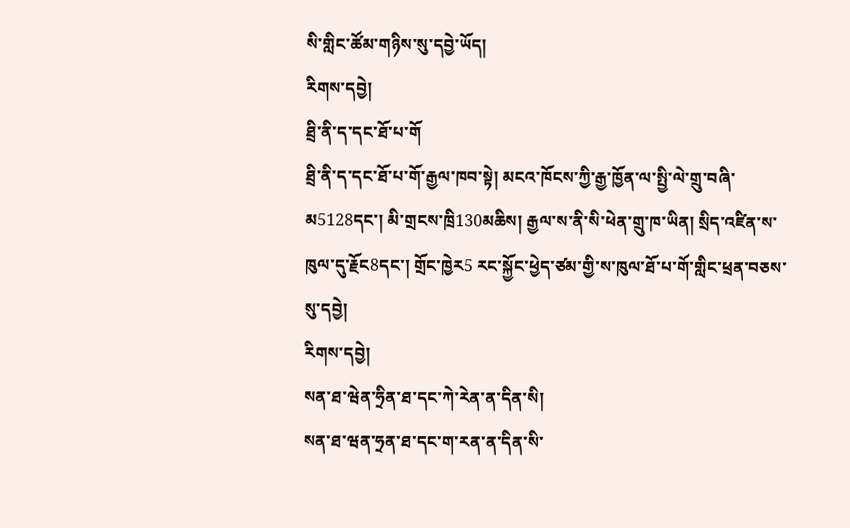སི་གླིང་ཚོམ་གཉིས་སུ་དབྱེ་ཡོད།
རིགས་དབྱེ།
ཐྲི་ནི་ད་དང་ཐོ་པ་གོ
ཐྲི་ནི་ད་དང་ཐོ་པ་གོ་རྒྱལ་ཁབ་སྟེ། མངའ་ཁོངས་ཀྱི་རྒྱ་ཁྱོན་ལ་སྤྱི་ལེ་གྲུ་བཞི་མ5128དང་། མི་གྲངས་ཁྲི130མཆིས། རྒྱལ་ས་ནི་སི་ཕེན་གྲུ་ཁ་ཡིན། སྲིད་འཛིན་ས་ཁུལ་དུ་རྗོང8དང་། གྲོང་ཁྱེར5 རང་སྐྱོང་ཕྱེད་ཙམ་གྱི་ས་ཁུལ་ཐོ་པ་གོ་གླིང་ཕྲན་བཅས་སུ་དབྱེ།
རིགས་དབྱེ།
སན་ཐ་ཝེན་ཧྲིན་ཐ་དང་ཀེ་རེན་ན་དིན་སི།
སན་ཐ་ཝན་ཧྲན་ཐ་དང་ག་རན་ན་དིན་སི་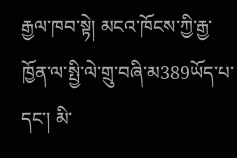རྒྱལ་ཁབ་སྟེ། མངའ་ཁོངས་ཀྱི་རྒྱ་ཁྱོན་ལ་སྤྱི་ལེ་གྲུ་བཞི་མ389ཡོད་པ་དང་། མི་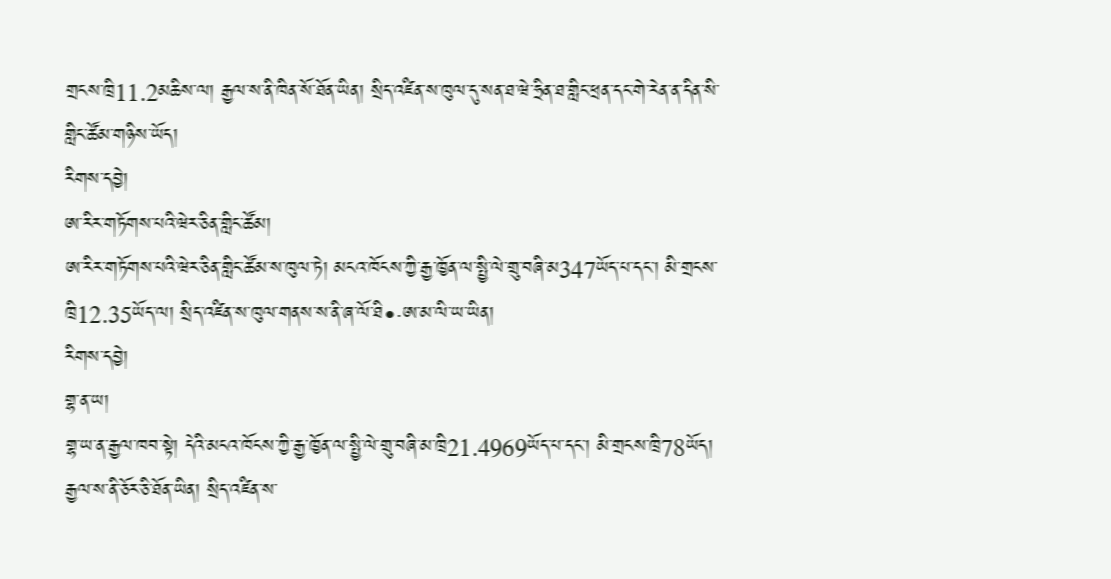གྲངས་ཁྲི11.2མཆིས་ལ། རྒྱལ་ས་ནི་ཁིན་སོ་ཐོན་ཡིན། སྲིད་འཛིན་ས་ཁུལ་དུ་སན་ཐ་ཝེ་ཧྲིན་ཐ་གླིང་ཕྲན་དང་གེ་རེན་ན་དིན་སི་གླིང་ཚོམ་གཉིས་ཡོད།
རིགས་དབྱེ།
ཨ་རིར་གཏོགས་པའི་ཝེར་ཅིན་གླིང་ཚོམ།
ཨ་རིར་གཏོགས་པའི་ཝེར་ཅིན་གླིང་ཚོམ་ས་ཁུལ་ཏེ། མངའ་ཁོངས་ཀྱི་རྒྱ་ཁྱོན་ལ་སྤྱི་ལེ་གྲུ་བཞི་མ347ཡོད་པ་དང་། མི་གྲངས་ཁྲི12.35ཡོད་ལ། སྲིད་འཛིན་ས་ཁུལ་གནས་ས་ནི་ཞ་ལོ་ཐི•·ཨ་མ་ལི་ཡ་ཡིན།
རིགས་དབྱེ།
གྷ་ན་ཡ།
གྷ་ཡ་ན་རྒྱལ་ཁབ་སྟེ། དེའི་མངའ་ཁོངས་ཀྱི་རྒྱ་ཁྱོན་ལ་སྤྱི་ལེ་གྲུ་བཞི་མ་ཁྲི21.4969ཡོད་པ་དང་། མི་གྲངས་ཁྲི78ཡོད། རྒྱལ་ས་ནི་ཅོར་ཅི་ཐོན་ཡིན། སྲིད་འཛིན་ས་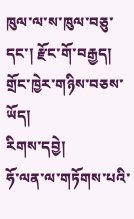ཁུལ་ལ་ས་ཁུལ་བཅུ་དང་། རྫོང་གོ་བརྒྱད། གྲོང་ཁྱེར་གཉིས་བཅས་ཡོད།
རིགས་དབྱེ།
ཧོ་ལན་ལ་གཏོགས་པའི་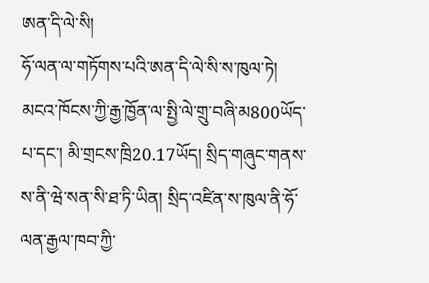ཨན་དི་ལེ་སི།
ཧོ་ལན་ལ་གཏོགས་པའི་ཨན་དི་ལེ་སི་ས་ཁུལ་ཏེ། མངའ་ཁོངས་ཀྱི་རྒྱ་ཁྱོན་ལ་སྤྱི་ལེ་གྲུ་བཞི་མ800ཡོད་པ་དང་། མི་གྲངས་ཁྲི20.17ཡོད། སྲིད་གཞུང་གནས་ས་ནི་ཝེ་སན་སི་ཐ་ཏི་ཡིན། སྲིད་འཛིན་ས་ཁུལ་ནི་ཧོ་ལན་རྒྱལ་ཁབ་ཀྱི་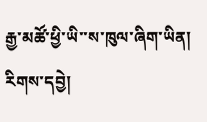རྒྱ་མཚོ་ཕྱི་ཡི་་ས་ཁུལ་ཞིག་ཡིན།
རིགས་དབྱེ།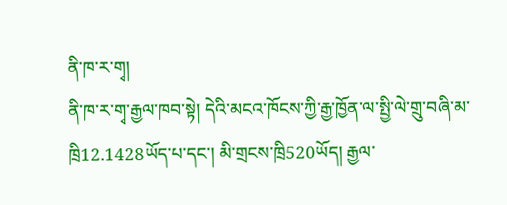ནི་ཁ་ར་གྭ།
ནི་ཁ་ར་གྭ་རྒྱལ་ཁབ་སྟེ། དེའི་མངའ་ཁོངས་ཀྱི་རྒྱ་ཁྱོན་ལ་སྤྱི་ལེ་གྲུ་བཞི་མ་ཁྲི12.1428ཡོད་པ་དང་། མི་གྲངས་ཁྲི520ཡོད། རྒྱལ་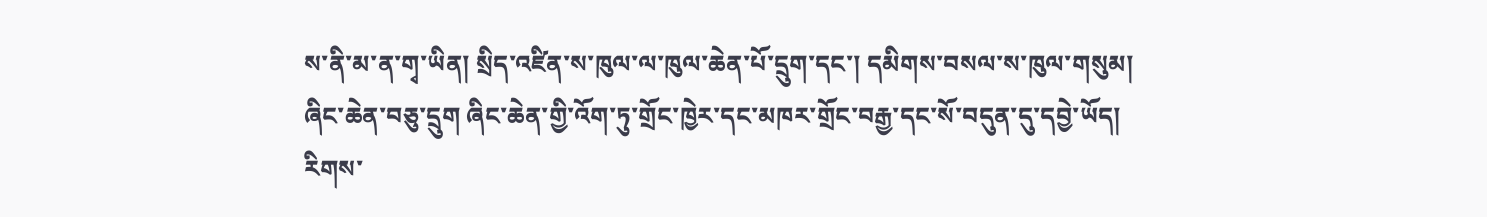ས་ནི་མ་ན་གྭ་ཡིན། སྲིད་འཛིན་ས་ཁུལ་ལ་ཁུལ་ཆེན་པོ་དྲུག་དང་། དམིགས་བསལ་ས་ཁུལ་གསུམ། ཞིང་ཆེན་བཅུ་དྲུག ཞིང་ཆེན་གྱི་འོག་ཏུ་གྲོང་ཁྱེར་དང་མཁར་གྲོང་བརྒྱ་དང་སོ་བདུན་དུ་དབྱེ་ཡོད།
རིགས་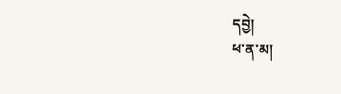དབྱེ།
ཕ་ན་མ།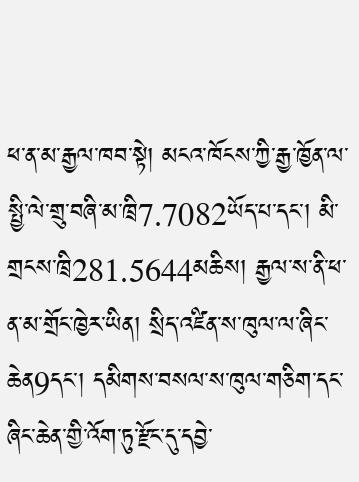ཕ་ན་མ་རྒྱལ་ཁབ་སྟེ། མངའ་ཁོངས་ཀྱི་རྒྱ་ཁྱོན་ལ་སྤྱི་ལེ་གྲུ་བཞི་མ་ཁྲི7.7082ཡོད་པ་དང་། མི་གྲངས་ཁྲི281.5644མཆིས། རྒྱལ་ས་ནི་ཕ་ན་མ་གྲོང་ཁྱེར་ཡིན། སྲིད་འཛིན་ས་ཁུལ་ལ་ཞིང་ཆེན9དང་། དམིགས་བསལ་ས་ཁུལ་གཅིག་དང་ཞིང་ཆེན་གྱི་འོག་ཏུ་རྫོང་དུ་དབྱེ་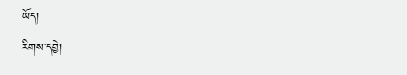ཡོད།
རིགས་དབྱེ།